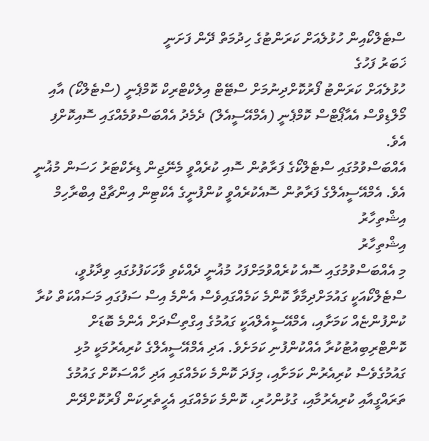ސްޓެލްކޯއިން ހުޅުލެއަށް ކަރަންޓުގެ ހިދުމަތް ދޭން ފަށަނީ
ޚަބަރު ފަހުގެ
ހުޅުލެއަށް ކަރަންޓު ފޯރުކޮށްދިނުމަށް ސްޓޭޓް އިލެކްޓްރިކް ކޮމްޕެނީ (ސްޓެލްކޯ) އާއި މޯލްޑިވްސް އެއާޕޯޓްސް ކޮމްޕެނީ (އެމްއޭސީއެލް) ދެމެދު އެއްބަސްވުމެއްގައި ސޮއިކޮށްފި އެވެ.
އެއްބަސްވުމުގައި ސްޓެލްކޯގެ ފަރާތުން ސޮއި ކުރެއްވީ މެނޭޖިން ޑިރެކްޓަރު ހަސަން މުޣުނީ އެވެ. އެމްއޭސީއެލްގެ ފަރާތުން ސޮއެކުރެއްވީ ކުންފުނީގެ އެކްޓިން އިންޗާޖް އިބްރާހިމް
އިޝްތިހާރު
އިޝްތިހާރު
މި އެއްބަސްވުމުގައި ސޮއެ ކުރެއްވުމަށްފަހު މުޣުނީ ދެއްކެވި ވާހަކަފުޅުގައި ވިދާޅުވީ، ސްޓެލްކޯއަކީ ގައުމަށްދިމާވާ ކޮންމެ ކަމެއްގައިވެސް އެންމެ އިސް ސަފުގައި މަސައްކަތް ކުރާ ކުންފުންޏެއް ކަމަށާއި، އެމްއޭސީއެލްއަކީ ގައުމުގެ އިގްތިސޯދަށް އެންމެ ބޮޑަށް ކޮންޓްރިބިއުޓުކުރާ އެއްކުންފުނި ކަމަށެވެ. އަދި އެމްއޭސީއެލްގެ ކުރިއެރުމަކީ މުޅި ގައުމުގެވެސް ކުރިއެރުން ކަމަށާއި، މިފަދަ ކޮންމެ ކަމެއްގައި އަދި ހާއްސަކޮށް ގައުމުގެ ތަރައްގީއާއި ކުރިއެރުމާއި، ގުޅުންހުރި، ކޮންމެ ކަމެއްގައި އެހީތެރިކަން ފޯރުކޮށްދޭން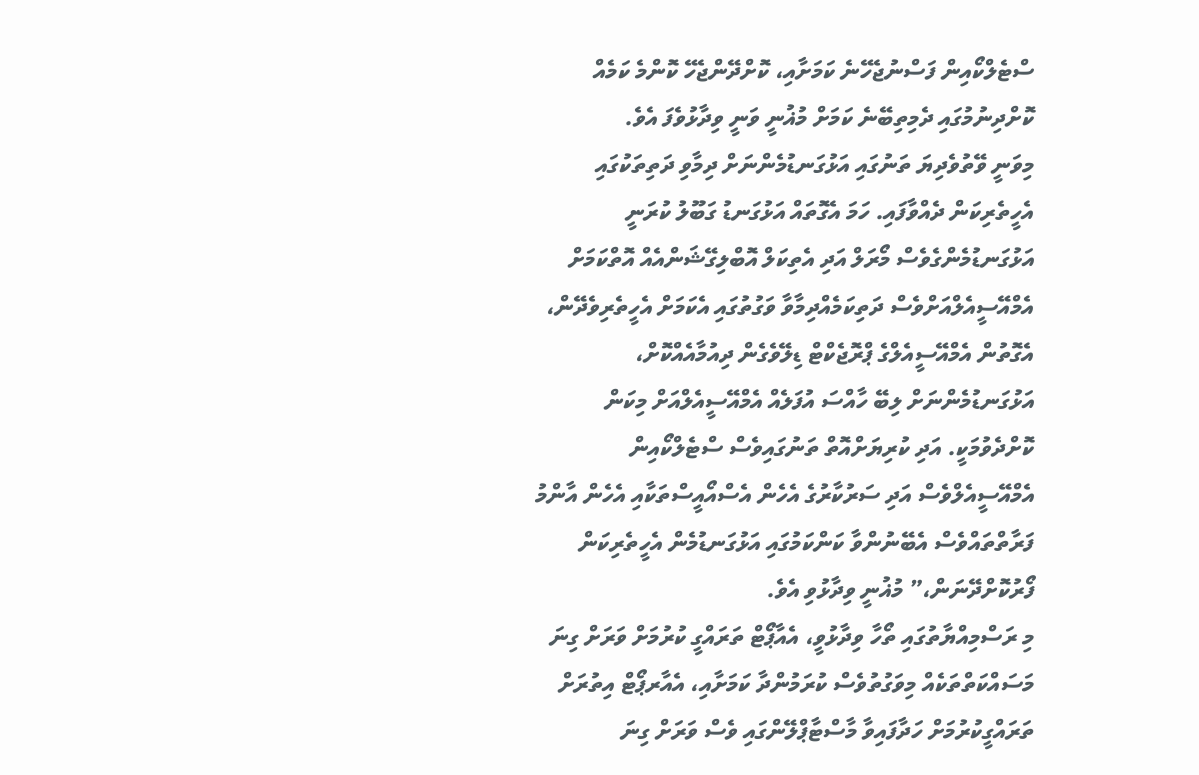ސްޓެލްކޯއިން ފަސްނުޖެހޭނެ ކަމަށާއި، ކޮށްދޭންޖެހޭ ކޮންމެ ކަމެއް ކޮށްދިނުމުގައި ދެމިތިބޭނެ ކަމަށް މުޣުނީ ވަނީ ވިދާޅުވެފަ އެވެ.
މިވަނީ ވޭތުވެދިޔަ ތަނުގައި އަޅުގަނޑުމެންނަށް ދިމާވި ދަތިތަކުގައި އެހީތެރިކަން ދެއްވާފައި. ހަމަ އެގޮތައް އަޅުގަނޑު ގަބޫލު ކުރަނީ އަޅުގަނޑުމެންގެވެސް މޯރަލް އަދި އެތިކަލް އޮބްލިގޭޝަންއެއް އޮތްކަމަށް އެމްއޭސީއެލްއަށްވެސް ދަތިކަމެއްދިމާވާ ވަގުތުގައި އެކަމަށް އެހީތެރިވެދޭން، އެގޮތުން އެމްއޭސީއެލްގެ ޕްރޮޖެކްޓް ޑިލޭވެގެން ދިއުމާއެއްކޮށް، އަޅުގަނޑުމެންނަށް ލިބޭ ހާއްސަ އުފަލެއް އެމްއޭސީއެލްއަށް މިކަން ކޮށްދެވުމަކީ. އަދި ކުރިޔަށްއޮތް ތަނުގައިވެސް ސްޓެލްކޯއިން އެމްއޭސީއެލްވެސް އަދި ސަރުކާރުގެ އެހެން އެސްއޯއީސްތަކާއި އެހެން އާންމު ފަރާތްތައްވެސް އެބޭނުންވާ ކަންކަމުގައި އަޅުގަނޑުމެން އެހީތެރިކަން ފޯރުކޮށްދޭނަން،” މުޣުނީ ވިދާޅުވި އެވެ.
މި ރަސްމިއްޔާތުގައި ތޯހާ ވިދާޅުވީ، އެއާޕޯޓް ތަރައްގީ ކުރުމަށް ވަރަށް ގިނަ މަސައްކަތްތަކެއް މިވަގުތުވެސް ކުރަމުންދާ ކަމަށާއި، އެއާރޕޯޓް އިތުރަށް ތަރައްގީކުރުމަށް ހަދާފައިވާ މާސްޓާޕްލޭންގައި ވެސް ވަރަށް ގިނަ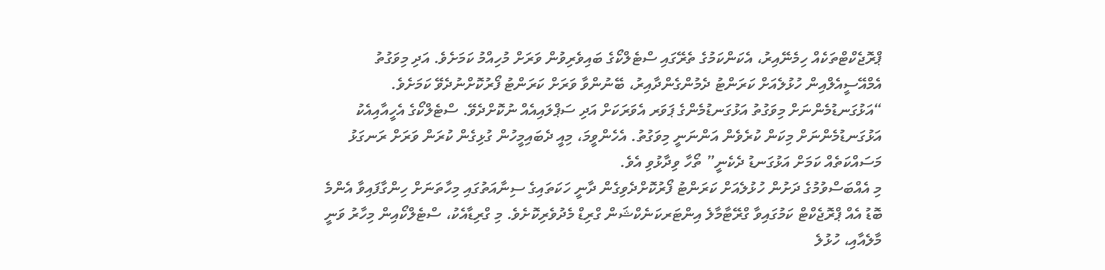ޕްރޮޖެކްޓްތަކެއް ހިމެނޭއިރު، އެކަންކަމުގެ ތެރޭގައި ސްޓެލްކޯގެ ބައިވެރިވުން ވަރަށް މުހިއްމު ކަމަށެވެ. އަދި މިވަގުތު އެމްއޭސީއެލްއިން ހުޅުލެއަށް ކަރަންޓު ދެމުންގެންދާއިރު، ބޭނުންވާ ވަރަށް ކަރަންޓު ފޯރުކޮށްނުދެވޭ ކަމަށެވެ.
“އަޅުގަނޑުމެންނަށް މިވަގުތު އަޅުގަނޑުމެންގެ ޕަވަރ އެވަރަކަށް އަދި ސަޕްލައިއެއް ނުކޮށްދެވޭ. ސްޓެލްކޯގެ އެހީއާއިއެކު އަޅުގަނޑުމެންނަށް މިކަން ކުރެވެން އަންނަނީ މިވަގުތު. އެހެންވީމަ، މިއީ ދެބައިމީހުން ގުޅިގެން ކުރަން ވަރަށް ރަނގަޅު މަސައްކަތެއް ކަމަށް އަޅުގަނޑު ދެކެނީ” ތޯހާ ވިދާޅުވި އެވެ.
މި އެއްބަސްވުމުގެ ދަށުން ހުޅުލެއަށް ކަރަންޓު ފޯރުކޮށްދެވިގެން ދާނީ ހަކަތައިގެ ސިނާއަތުގައި މިހާތަނަށް ހިންގާފައިވާ އެންމެ ބޮޑު އެއް ޕްރޮޖެކްޓް ކަމުގައިވާ ގްރޭޓާމާލެ އިންޓަރކަނެކްޝަން ގްރިޑް މެދުވެރިކޮށެވެ. މި ގްރިޑާއެކު، ސްޓެލްކޯއިން މިހާރު ވަނީ މާލެއާއި، ހުޅުލެ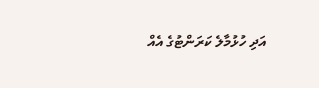އަދި ހުޅުމާލެ ކަރަންޓުގެ އެއް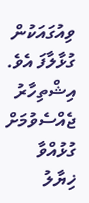ވިއުގައަކުން ގުޅާލާފަ އެވެ.
އިޝްތިހާރު ޖެއްސެވުމަށް ގުޅުއްވާ
ޚިޔާލު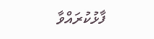ފާޅުކުރައްވާ